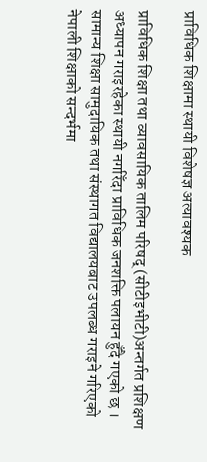प्राविधिक शिक्षामा स्थायी विशेषज्ञ अत्यावश्यक

प्राविधिक शिक्षा तथा व्यावसायिक तालिम परिषद् (सीटीइभीटी)अन्तर्गत प्रशिक्षण अध्यापन गराइरहेका स्थायी नगरिँदा प्राविधिक जनशक्ति पलायन हुँदै गएको छ । सामान्य शिक्षा सामुदायिक तथा संस्थागत विद्यालयबाट उपलब्ध गराइने गरिएको नेपाली शिक्षाको सन्दर्भमा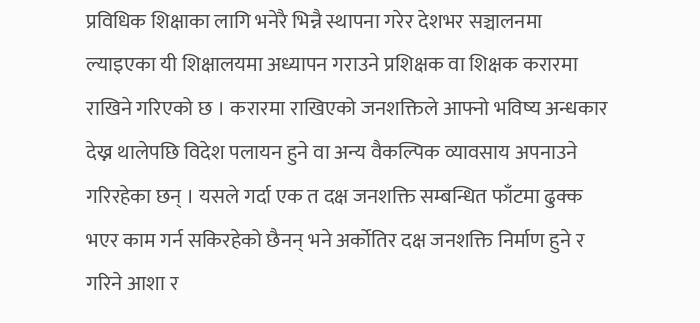प्रविधिक शिक्षाका लागि भनेरै भिन्नै स्थापना गरेर देशभर सञ्चालनमा ल्याइएका यी शिक्षालयमा अध्यापन गराउने प्रशिक्षक वा शिक्षक करारमा राखिने गरिएको छ । करारमा राखिएको जनशक्तिले आफ्नो भविष्य अन्धकार देख्न थालेपछि विदेश पलायन हुने वा अन्य वैकल्पिक व्यावसाय अपनाउने गरिरहेका छन् । यसले गर्दा एक त दक्ष जनशक्ति सम्बन्धित फाँटमा ढुक्क भएर काम गर्न सकिरहेको छैनन् भने अर्कोतिर दक्ष जनशक्ति निर्माण हुने र गरिने आशा र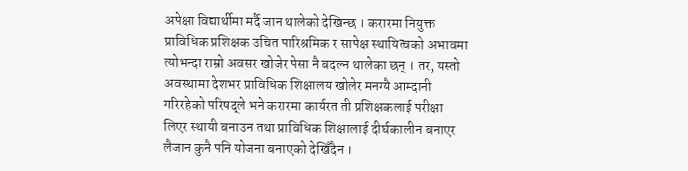अपेक्षा विद्यार्थीमा मर्दै जान थालेको देखिन्छ । करारमा नियुक्त प्राविधिक प्रशिक्षक उचित पारिश्रमिक र सापेक्ष स्थायित्वको अभावमा त्योभन्दा राम्रो अवसर खोजेर पेसा नै बदल्न थालेका छन् । तर, यस्तो अवस्थामा देशभर प्राविधिक शिक्षालय खोलेर मनग्यै आम्दानी गरिरहेको परिषद्ले भने करारमा कार्यरत ती प्रशिक्षकलाई परीक्षा लिएर स्थायी बनाउन तथा प्राविधिक शिक्षालाई दीर्घकालीन बनाएर लैजान कुनै पनि योजना बनाएको देखिँदैन ।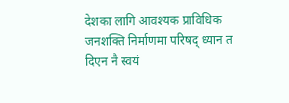देशका लागि आवश्यक प्राविधिक जनशक्ति निर्माणमा परिषद् ध्यान त दिएन नै स्वयं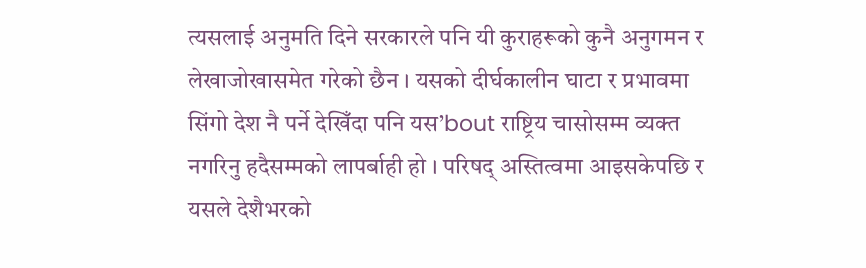त्यसलाई अनुमति दिने सरकारले पनि यी कुराहरूको कुनै अनुगमन र लेखाजोखासमेत गरेको छैन । यसको दीर्घकालीन घाटा र प्रभावमा सिंगो देश नै पर्ने देखिँदा पनि यस’bout राष्ट्रिय चासोसम्म व्यक्त नगरिनु हदैसम्मको लापर्बाही हो । परिषद् अस्तित्वमा आइसकेपछि र यसले देशैभरको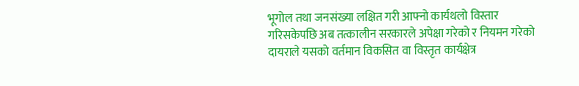भूगोल तथा जनसंख्या लक्षित गरी आफ्नो कार्यथलो विस्तार गरिसकेपछि अब तत्कालीन सरकारले अपेक्षा गरेको र नियमन गरेको दायराले यसको वर्तमान विकसित वा विस्तृत कार्यक्षेत्र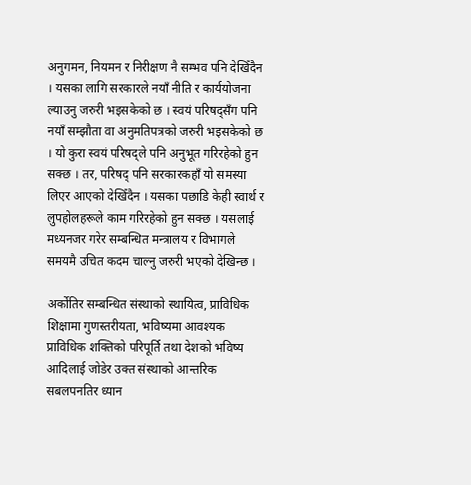अनुगमन, नियमन र निरीक्षण नै सम्भव पनि देखिँदैन । यसका लागि सरकारले नयाँ नीति र कार्ययोजना ल्याउनु जरुरी भइसकेको छ । स्वयं परिषद्सँग पनि नयाँ सम्झौता वा अनुमतिपत्रको जरुरी भइसकेको छ । यो कुरा स्वयं परिषद्ले पनि अनुभूत गरिरहेको हुन सक्छ । तर, परिषद् पनि सरकारकहाँ यो समस्या लिएर आएको देखिँदैन । यसका पछाडि केही स्वार्थ र लुपहोलहरूले काम गरिरहेको हुन सक्छ । यसलाई मध्यनजर गरेर सम्बन्धित मन्त्रालय र विभागले समयमै उचित कदम चाल्नु जरुरी भएको देखिन्छ ।

अर्कोतिर सम्बन्धित संस्थाको स्थायित्व, प्राविधिक शिक्षामा गुणस्तरीयता, भविष्यमा आवश्यक प्राविधिक शक्तिको परिपूर्ति तथा देशको भविष्य आदिलाई जोडेर उक्त संस्थाको आन्तरिक सबलपनतिर ध्यान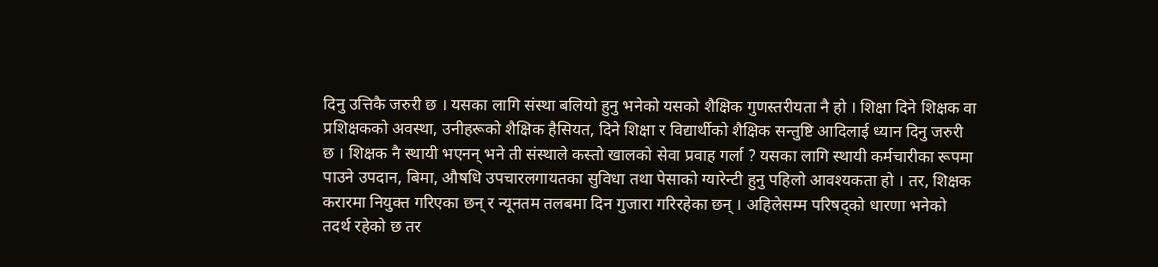दिनु उत्तिकै जरुरी छ । यसका लागि संस्था बलियो हुनु भनेको यसको शैक्षिक गुणस्तरीयता नै हो । शिक्षा दिने शिक्षक वा प्रशिक्षकको अवस्था, उनीहरूको शैक्षिक हैसियत, दिने शिक्षा र विद्यार्थीको शैक्षिक सन्तुष्टि आदिलाई ध्यान दिनु जरुरी छ । शिक्षक नै स्थायी भएनन् भने ती संस्थाले कस्तो खालको सेवा प्रवाह गर्ला ? यसका लागि स्थायी कर्मचारीका रूपमा पाउने उपदान, बिमा, औषधि उपचारलगायतका सुविधा तथा पेसाको ग्यारेन्टी हुनु पहिलो आवश्यकता हो । तर, शिक्षक करारमा नियुक्त गरिएका छन् र न्यूनतम तलबमा दिन गुजारा गरिरहेका छन् । अहिलेसम्म परिषद्को धारणा भनेको तदर्थ रहेको छ तर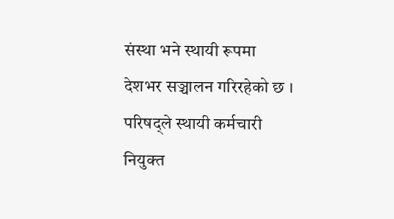संस्था भने स्थायी रूपमा देशभर सञ्चालन गरिरहेको छ । परिषद्ले स्थायी कर्मचारी नियुक्त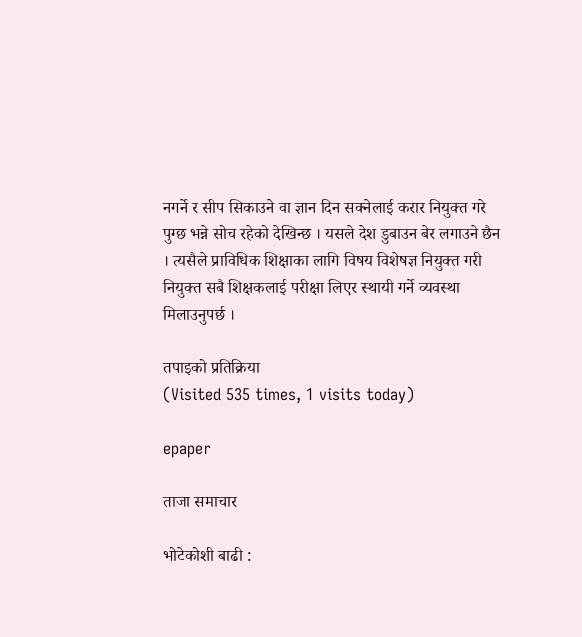नगर्ने र सीप सिकाउने वा ज्ञान दिन सक्नेलाई करार नियुक्त गरे पुग्छ भन्ने सोच रहेको देखिन्छ । यसले देश डुबाउन बेर लगाउने छैन । त्यसैले प्राविधिक शिक्षाका लागि विषय विशेषज्ञ नियुक्त गरी नियुक्त सबै शिक्षकलाई परीक्षा लिएर स्थायी गर्ने व्यवस्था मिलाउनुपर्छ ।

तपाइको प्रतिक्रिया
(Visited 535 times, 1 visits today)

epaper

ताजा समाचार

भोटेकोशी बाढी :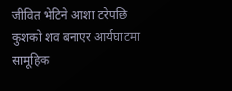जीवित भेटिने आशा टरेपछि कुशको शव बनाएर आर्यघाटमा सामूहिक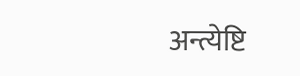अन्त्येष्टि